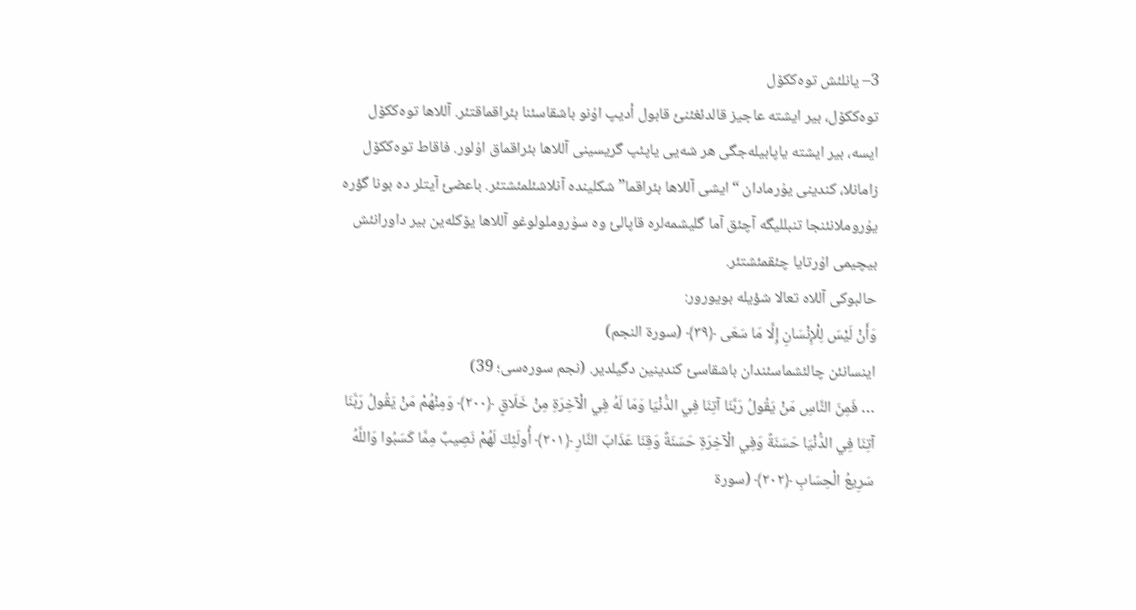3– یانلئش توەککۆل
توەککۆل، بیر ایشتە عاجیز قالدئغئنئ قابول أدیپ اۇنو باشقاسئنا بئراقماقتئر. آللاها توەککۆل ایسە، بیر ایشتە یاپابیلەجگی هر شەیی یاپئپ گریسینی آللاها بئراقماق اۇلور. فاقاط توەککۆل زامانلا، کندینی یۇرمادان “ایشی آللاها بئراقما” شکلیندە آنلاشئلمئشتئر. باعضئ آیتلر دە بونا گؤرە یۇروملانئنجا تنبللیگە آچئق آما گلیشمەلرە قاپالئ وە سۇروملولوغو آللاها یۆکلەین بیر داورانئش بیچیمی اۇرتایا چئقمئشتئر.
حالبوکی آللاە تعالا شؤیلە بویورور:
وَأَنْ لَيْسَ لِلْإِنْسَانِ إِلَّا مَا سَعَى ﴿۳۹﴾ (سورة النجم)
اینسانئن چالئشماسئندان باشقاسئ کندینین دگیلدیر. (نجم سورەسی؛ 39)
… فَمِنَ النَّاسِ مَنْ يَقُولُ رَبَّنَا آتِنَا فِي الدُّنْيَا وَمَا لَهُ فِي الْآخِرَةِ مِنْ خَلَاقٍ ﴿۲۰۰﴾ وَمِنْهُمْ مَنْ يَقُولُ رَبَّنَا آتِنَا فِي الدُّنْيَا حَسَنَةً وَفِي الْآخِرَةِ حَسَنَةً وَقِنَا عَذَابَ النَّارِ ﴿۲۰۱﴾ أُولَئِكَ لَهُمْ نَصِيبٌ مِمَّا كَسَبُوا وَاللَّهُ سَرِيعُ الْحِسَابِ ﴿۲۰۲﴾ (سورة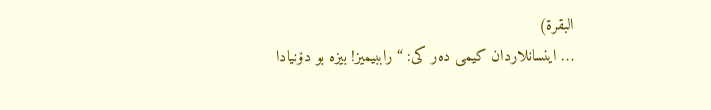البقرة)
… اینسانلاردان کیمی دەر کی: “راببیمیز! بیزە بو دۆنیادا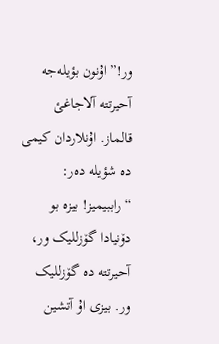ور!” اۇنون بؤیلەجە آحیرتتە آلاجاغئ قالماز. اۇنلاردان کیمی دە شؤیلە دەر: “راببیمیز! بیزە بو دۆنیادا گۆزللیک ور، آحیرتتە دە گۆزللیک ور. بیزی اۇ آتشین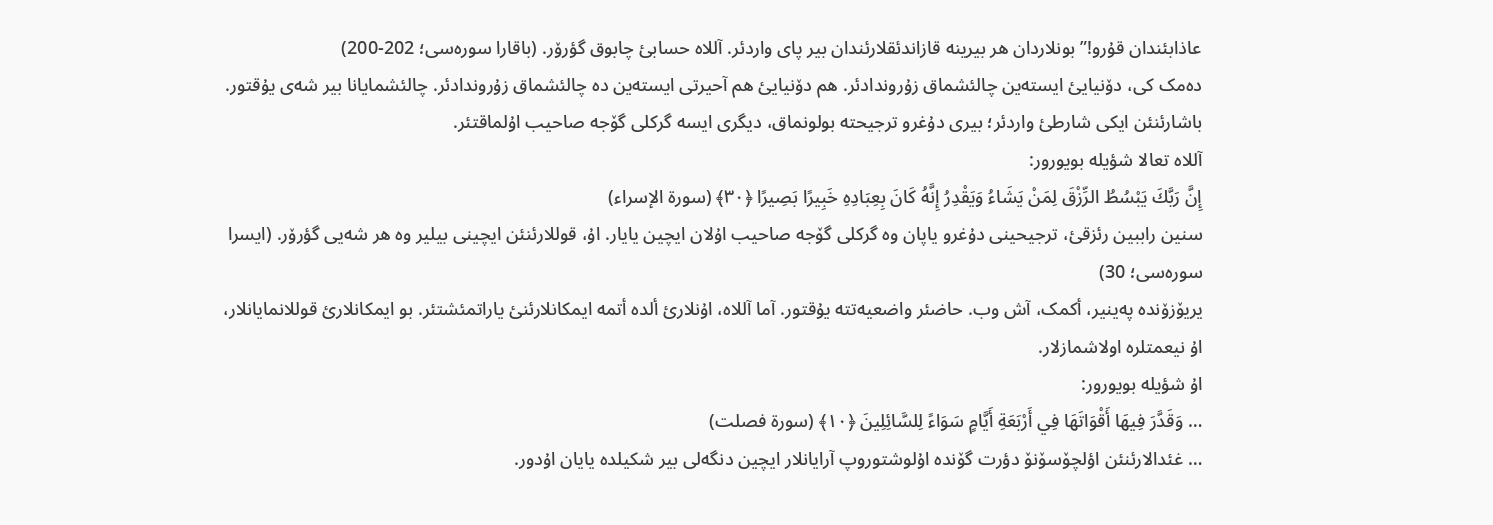عاذابئندان قۇرو!” بونلاردان هر بیرینە قازاندئقلارئندان بیر پای واردئر. آللاە حسابئ چابوق گؤرۆر. (باقارا سورەسی؛ 202-200)
دەمک کی، دۆنیایئ ایستەین چالئشماق زۇروندادئر. هم دۆنیایئ هم آحیرتی ایستەین دە چالئشماق زۇروندادئر. چالئشمایانا بیر شەی یۇقتور. باشارئنئن ایکی شارطئ واردئر؛ بیری دۇغرو ترجیحتە بولونماق، دیگری ایسە گرکلی گۆجە صاحیب اۇلماقتئر.
آللاە تعالا شؤیلە بویورور:
إِنَّ رَبَّكَ يَبْسُطُ الرِّزْقَ لِمَنْ يَشَاءُ وَيَقْدِرُ إِنَّهُ كَانَ بِعِبَادِهِ خَبِيرًا بَصِيرًا ﴿۳۰﴾ (سورة الإسراء)
سنین راببین رئزقئ، ترجیحینی دۇغرو یاپان وە گرکلی گۆجە صاحیب اۇلان ایچین یایار. اۇ، قوللارئنئن ایچینی بیلیر وە هر شەیی گؤرۆر. (ایسرا سورەسی؛ 30)
یریۆزۆندە پەینیر، أکمک، آش وب. حاضئر واضعیەتتە یۇقتور. آما آللاە، اۇنلارئ ألدە أتمە ایمکانلارئنئ یاراتمئشتئر. بو ایمکانلارئ قوللانمایانلار، اۇ نیعمتلرە اولاشمازلار.
اۇ شؤیلە بویورور:
… وَقَدَّرَ فِيهَا أَقْوَاتَهَا فِي أَرْبَعَةِ أَيَّامٍ سَوَاءً لِلسَّائِلِينَ ﴿۱۰﴾ (سورة فصلت)
… غئدالارئنئن اؤلچۆسۆنۆ دؤرت گۆندە اۇلوشتوروپ آرایانلار ایچین دنگەلی بیر شکیلدە یایان اۇدور.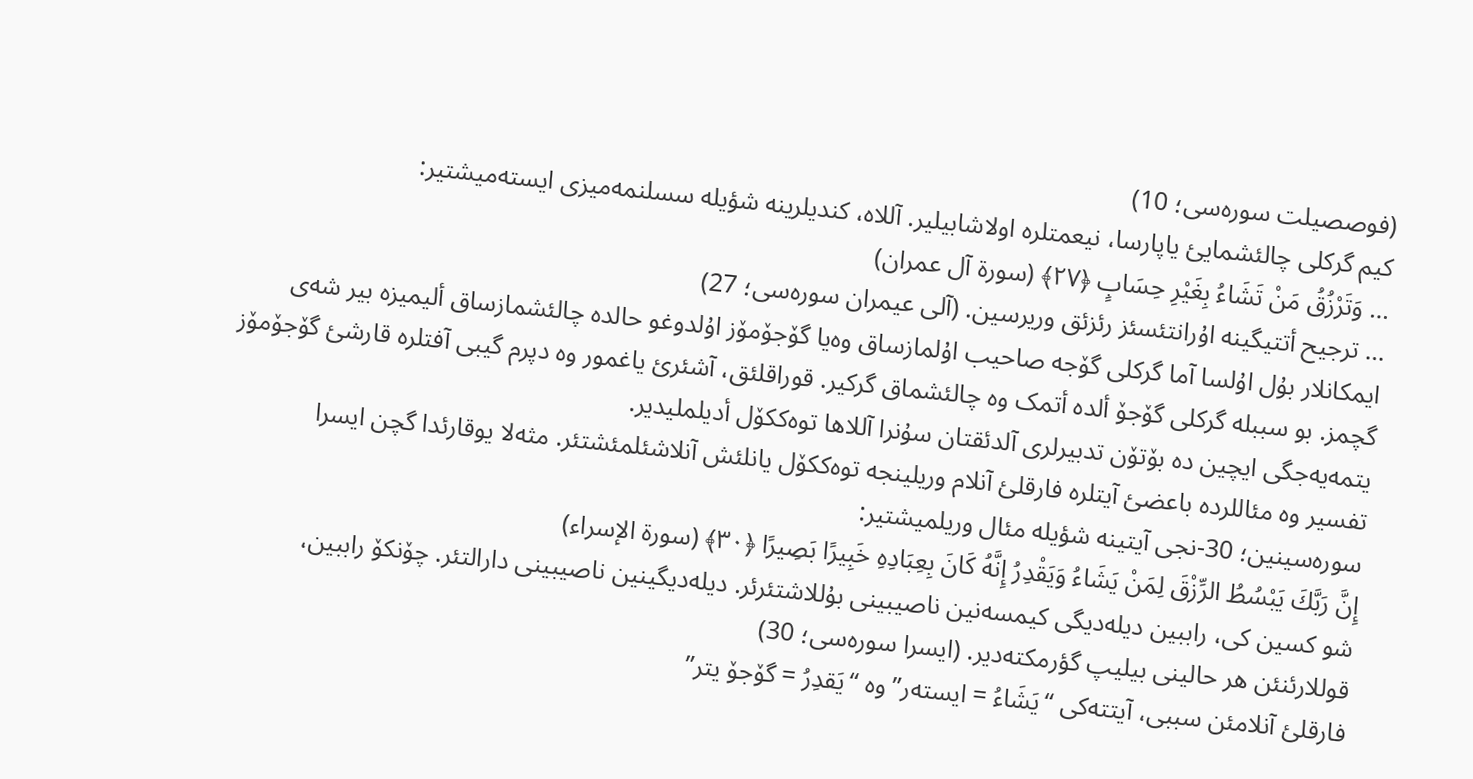(فوصصیلت سورەسی؛ 10)
کیم گرکلی چالئشمایئ یاپارسا، نیعمتلرە اولاشابیلیر. آللاە، کندیلرینە شؤیلە سسلنمەمیزی ایستەمیشتیر:
… وَتَرْزُقُ مَنْ تَشَاءُ بِغَيْرِ حِسَابٍ ﴿۲۷﴾ (سورة آل عمران)
… ترجیح أتتیگینە اۇرانتئسئز رئزئق وریرسین. (آلی عیمران سورەسی؛ 27)
ایمکانلار بۇل اۇلسا آما گرکلی گۆجە صاحیب اۇلمازساق وەیا گۆجۆمۆز اۇلدوغو حالدە چالئشمازساق ألیمیزە بیر شەی گچمز. بو سببلە گرکلی گۆجۆ ألدە أتمک وە چالئشماق گرکیر. قوراقلئق، آشئرئ یاغمور وە دپرم گیبی آفتلرە قارشئ گۆجۆمۆز یتمەیەجگی ایچین دە بۆتۆن تدبیرلری آلدئقتان سۇنرا آللاها توەککۆل أدیلملیدیر.
تفسیر وە مئاللردە باعضئ آیتلرە فارقلئ آنلام وریلینجە توەککۆل یانلئش آنلاشئلمئشتئر. مثەلا یوقارئدا گچن ایسرا سورەسینین؛ 30-نجی آیتینە شؤیلە مئال وریلمیشتیر:
إِنَّ رَبَّكَ يَبْسُطُ الرِّزْقَ لِمَنْ يَشَاءُ وَيَقْدِرُ إِنَّهُ كَانَ بِعِبَادِهِ خَبِيرًا بَصِيرًا ﴿۳۰﴾ (سورة الإسراء)
شو کسین کی، راببین دیلەدیگی کیمسەنین ناصیبینی بۇللاشتئرئر. دیلەدیگینین ناصیبینی دارالتئر. چۆنکۆ راببین، قوللارئنئن هر حالینی بیلیپ گؤرمکتەدیر. (ایسرا سورەسی؛ 30)
فارقلئ آنلامئن سببی، آیتتەکی “یَشَاءُ = ایستەر” وە “یَقدِرُ = گۆجۆ یتر”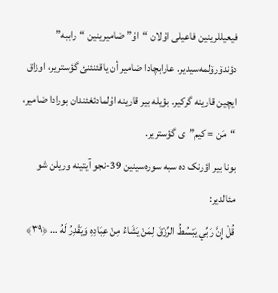فیعیللرینین فاعیلی اۇلان “اۇ” ضامیرینین “راببە” دؤندۆرۆلمەسیدیر. عارابچادا ضامیر أن یاقئنئنئ گؤستریر، اوزاق ایچین قارینە گرکیر. بؤیلە بیر قارینە اۇلمادئغئندان بورادا ضامیر، “مَن = کیم”ی گؤستریر.
بونا بیر اؤرنک دە سبە سورەسینین 39-نجو آیتینە وریلن شو مئالدیر:
قُلْ إِنَّ رَبِّي يَبْسُطُ الرِّزْقَ لِمَنْ يَشَاءُ مِنْ عِبَادِهِ وَيَقْدِرُ لَهُ … ﴿۳۹﴾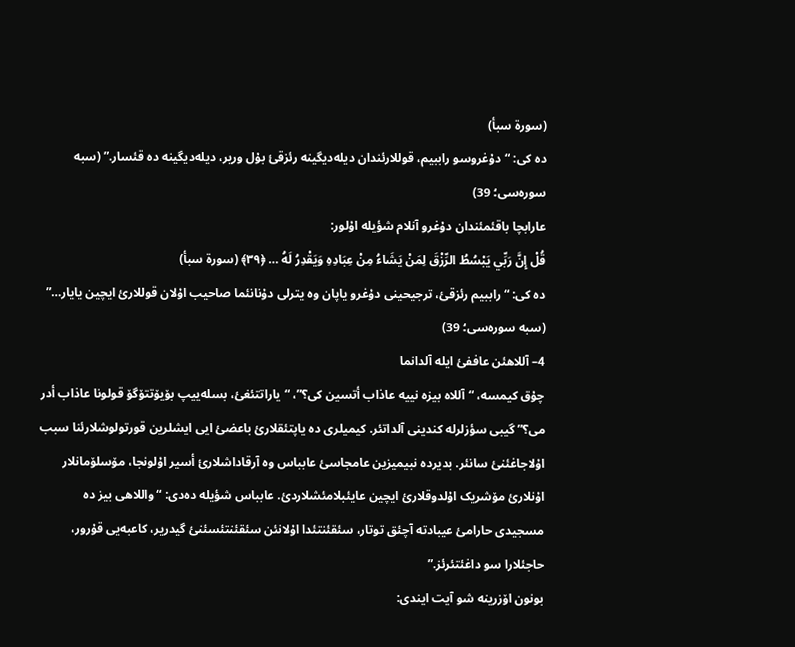(سورة سبأ)
دە کی: “دۇغروسو راببیم، قوللارئندان دیلەدیگینە رئزقئ بۇل وریر، دیلەدیگینە دە قئسار.” (سبە سورەسی؛ 39)
عارابچا باقئمئندان دۇغرو آنلام شؤیلە اۇلور:
قُلْ إِنَّ رَبِّي يَبْسُطُ الرِّزْقَ لِمَنْ يَشَاءُ مِنْ عِبَادِهِ وَيَقْدِرُ لَهُ … ﴿۳۹﴾ (سورة سبأ)
دە کی: “راببیم رئزقئ، ترجیحینی دۇغرو یاپان وە یترلی دۇنانئما صاحیب اۇلان قوللارئ ایچین یایار…” (سبە سورەسی؛ 39)
4– آللاهئن عاففئ ایلە آلدانما
چۇق کیمسە، “آللاە بیزە نییە عاذاب أتسین کی؟”، “یاراتتئغئ، بسلەییپ بۆیۆتتۆگۆ قولونا عاذاب أدر می؟” گیبی سؤزلرلە کندینی آلداتئر. کیمیلری دە یاپتئقلارئ باعضئ ایی ایشلرین قورتولوشلارئنا سبب اۇلاجاغئنئ سانئر. بدیردە نبیمیزین عامجاسئ عابباس وە آرقاداشلارئ أسیر اۇلونجا، مۆسلۆمانلار اۇنلارئ مۆشریک اۇلدوقلارئ ایچین عایئبلامئشلاردئ. عابباس شؤیلە دەدی: “واللاهی بیز دە مسجیدی حارامئ عیبادتە آچئق توتار، سئقئنتئدا اۇلانئن سئقئنتئسئنئ گیدریر، کاعبەیی قۇرور، حاجئلارا سو داغئتئرئز.”
بونون اۆزرینە شو آیت ایندی: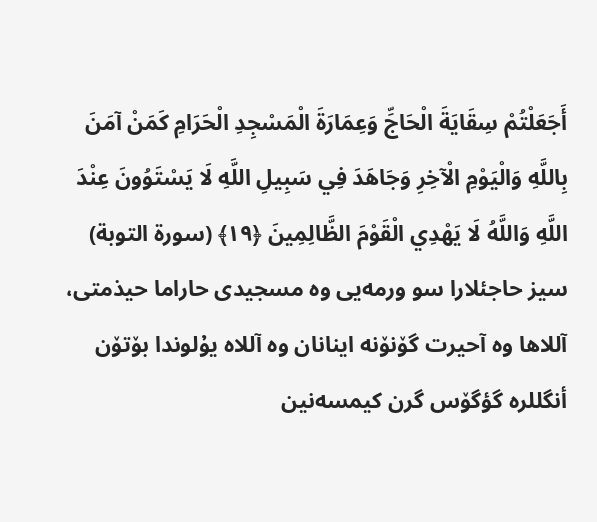أَجَعَلْتُمْ سِقَايَةَ الْحَاجِّ وَعِمَارَةَ الْمَسْجِدِ الْحَرَامِ كَمَنْ آمَنَ بِاللَّهِ وَالْيَوْمِ الْآخِرِ وَجَاهَدَ فِي سَبِيلِ اللَّهِ لَا يَسْتَوُونَ عِنْدَ اللَّهِ وَاللَّهُ لَا يَهْدِي الْقَوْمَ الظَّالِمِينَ ﴿۱۹﴾ (سورة التوبة)
سیز حاجئلارا سو ورمەیی وە مسجیدی حاراما حیذمتی، آللاها وە آحیرت گۆنۆنە اینانان وە آللاە یۇلوندا بۆتۆن أنگللرە گؤگۆس گرن کیمسەنین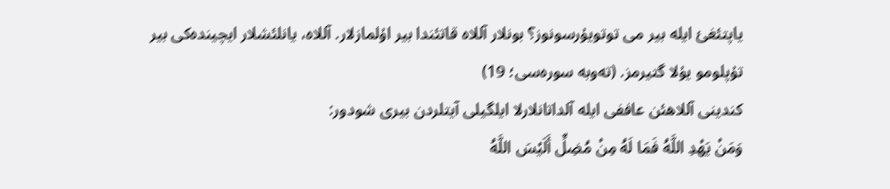یاپتئغئ ایلە بیر می توتویۇرسونوز؟ بونلار آللاە قاتئندا بیر اۇلمازلار. آللاە، یانلئشلار ایچیندەکی بیر تۇپلومو یۇلا گتیرمز. (تەوبە سورەسی؛ 19)
کندینی آللاهئن عاففی ایلە آلداتانلارلا ایلگیلی آیتلردن بیری شودور:
وَمَنْ يَهْدِ اللَّهُ فَمَا لَهُ مِنْ مُضِلٍّ أَلَيْسَ اللَّهُ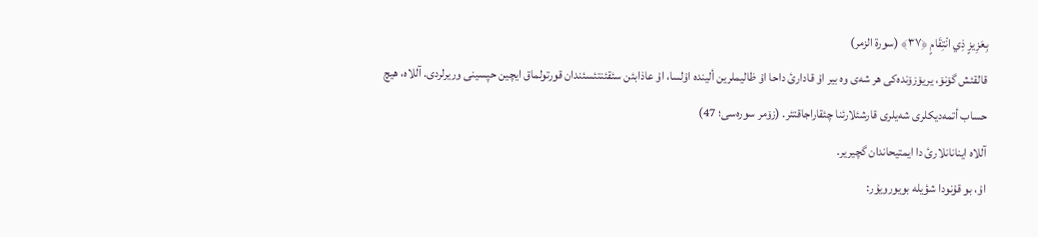بِعَزِيزٍ ذِي انْتِقَامٍ ﴿۳۷﴾ (سورة الزمر)
قالقئش گۆنۆ، یریۆزۆندەکی هر شەی وە بیر اۇ قادارئ داحا اۇ ظالیملرین ألیندە اۇلسا، اۇ عاذابئن سئقئنتئسئندان قورتولماق ایچین حپسینی وریرلردی. آللاە، هیچ حساب أتمەدیکلری شەیلری قارشئلارئنا چئقاراجاقتئر. (زۆمر سورەسی؛ 47)
آللاە اینانانلارئ دا ایمتیحاندان گچیریر.
اۇ، بو قۇنودا شؤیلە بویورویۇر: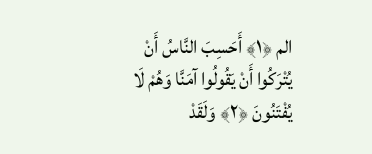الم ﴿۱﴾ أَحَسِبَ النَّاسُ أَنْ يُتْرَكُوا أَنْ يَقُولُوا آمَنَّا وَهُمْ لَا يُفْتَنُونَ ﴿۲﴾ وَلَقَدْ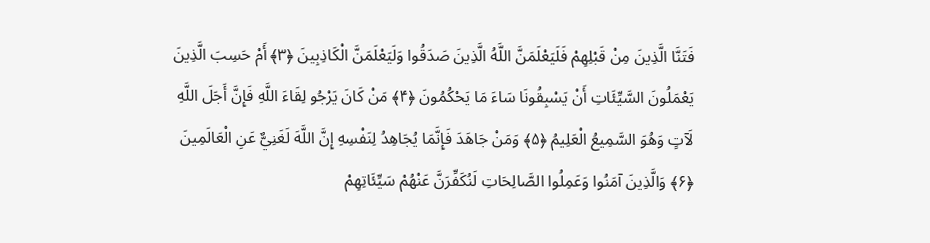فَتَنَّا الَّذِينَ مِنْ قَبْلِهِمْ فَلَيَعْلَمَنَّ اللَّهُ الَّذِينَ صَدَقُوا وَلَيَعْلَمَنَّ الْكَاذِبِينَ ﴿۳﴾ أَمْ حَسِبَ الَّذِينَ يَعْمَلُونَ السَّيِّئَاتِ أَنْ يَسْبِقُونَا سَاءَ مَا يَحْكُمُونَ ﴿۴﴾ مَنْ كَانَ يَرْجُو لِقَاءَ اللَّهِ فَإِنَّ أَجَلَ اللَّهِ لَآتٍ وَهُوَ السَّمِيعُ الْعَلِيمُ ﴿۵﴾ وَمَنْ جَاهَدَ فَإِنَّمَا يُجَاهِدُ لِنَفْسِهِ إِنَّ اللَّهَ لَغَنِيٌّ عَنِ الْعَالَمِينَ ﴿۶﴾ وَالَّذِينَ آمَنُوا وَعَمِلُوا الصَّالِحَاتِ لَنُكَفِّرَنَّ عَنْهُمْ سَيِّئَاتِهِمْ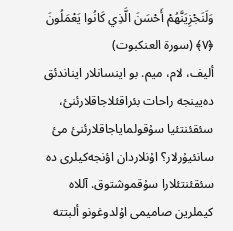وَلَنَجْزِيَنَّهُمْ أَحْسَنَ الَّذِي كَانُوا يَعْمَلُونَ ﴿۷﴾ (سورة العنکبوت)
ألیف، لام، میم. بو اینسانلار ایناندئق دەیینجە راحات بئراقئلاجاقلارئنئ، سئقئنتئیا سۇقولمایاجاقلارئنئ مئ سانئیۇرلار؟ اۇنلاردان اؤنجەکیلری دە سئقئنتئلارا سۇقموشتوق. آللاە کیملرین صامیمی اۇلدوغونو ألبتتە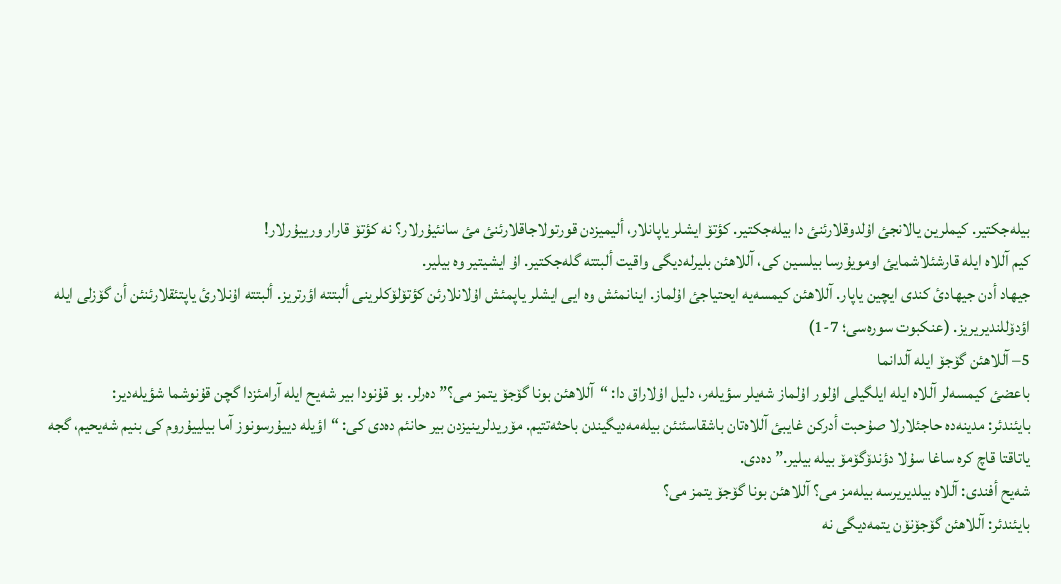بیلەجکتیر. کیملرین یالانجئ اۇلدوقلارئنئ دا بیلەجکتیر. کؤتۆ ایشلر یاپانلار، ألیمیزدن قورتولاجاقلارئنئ مئ سانئیۇرلار؟ نە کؤتۆ قارار ورییۇرلار!
کیم آللاە ایلە قارشئلاشمایئ اومویۇرسا بیلسین کی، آللاهئن بلیرلەدیگی واقیت ألبتتە گلەجکتیر. اۇ ایشیتیر وە بیلیر.
جیهاد أدن جیهادئ کندی ایچین یاپار. آللاهئن کیمسەیە ایحتیاجئ اۇلماز. اینانمئش وە ایی ایشلر یاپمئش اۇلانلارئن کؤتۆلۆکلرینی ألبتتە اؤرتریز. ألبتتە اۇنلارئ یاپتئقلارئنئن أن گۆزلی ایلە اؤدۆللندیریریز. (عنکبوت سورەسی؛ 7-1)
5– آللاهئن گۆجۆ ایلە آلدانما
باعضئ کیمسەلر آللاە ایلە ایلگیلی اۇلور اۇلماز شەیلر سؤیلەر، دلیل اۇلاراق دا: “آللاهئن بونا گۆجۆ یتمز می؟” دەرلر. بو قۇنودا بیر شەیح ایلە آرامئزدا گچن قۇنوشما شؤیلەدیر:
بایئندئر: مدینەدە حاجئلارلا صۇحبت أدرکن غایبئ آللاەتان باشقاسئنئن بیلەمەدیگیندن باحثەتتیم. مۆریدلرینیزدن بیر حانئم دەدی کی: “اؤیلە دییۇرسونوز آما بیلییۇروم کی بنیم شەیحیم، گجە یاتاقتا قاچ کرە ساغا سۇلا دؤندۆگۆمۆ بیلە بیلیر.” دەدی.
شەیح أفندی: آللاە بیلدیریرسە بیلەمز می؟ آللاهئن بونا گۆجۆ یتمز می؟
بایئندئر: آللاهئن گۆجۆنۆن یتمەدیگی نە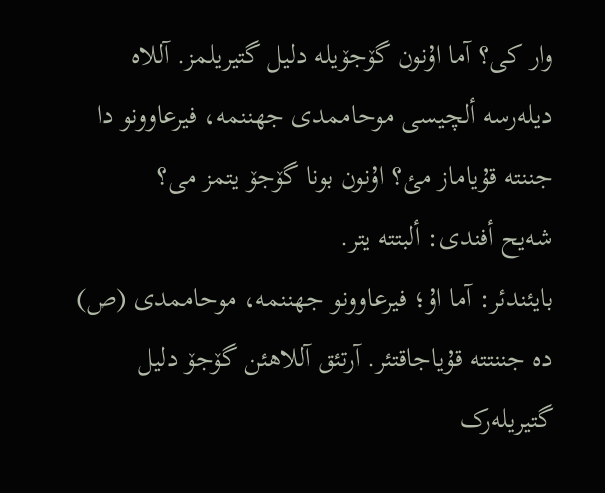وار کی؟ آما اۇنون گۆجۆیلە دلیل گتیریلمز. آللاە دیلەرسە ألچیسی موحاممدی جهننمە، فیرعاوونو دا جننتە قۇیاماز مئ؟ اۇنون بونا گۆجۆ یتمز می؟
شەیح أفندی: ألبتتە یتر.
بایئندئر: آما اۇ؛ فیرعاوونو جهننمە، موحاممدی (ص) دە جننتتە قۇیاجاقتئر. آرتئق آللاهئن گۆجۆ دلیل گتیریلەرک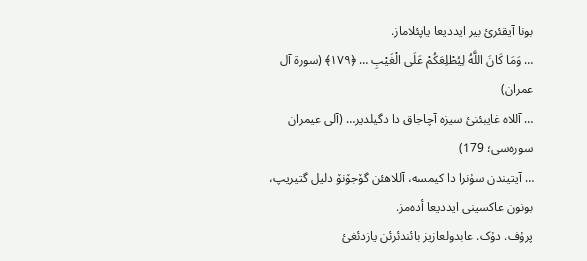بونا آیقئرئ بیر ایددیعا یاپئلاماز.
… وَمَا كَانَ اللَّهُ لِيُطْلِعَكُمْ عَلَى الْغَيْبِ … ﴿۱۷۹﴾ (سورة آل عمران)
… آللاە غایبئنئ سیزە آچاجاق دا دگیلدیر… (آلی عیمران سورەسی؛ 179)
… آیتیندن سۇنرا دا کیمسە، آللاهئن گۆجۆنۆ دلیل گتیریپ، بونون عاکسینی ایددیعا أدەمز.
پرۇف. دۇک. عابدولعازیز بائندئرئن یازدئغئ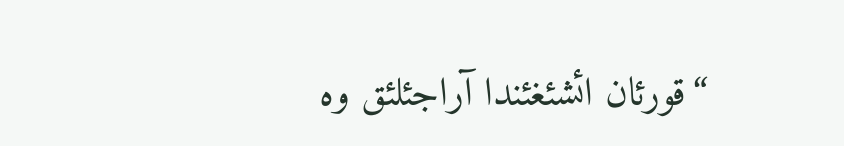“قورئان ائشئغئندا آراجئلئق وە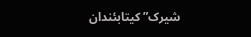شیرک” کیتابئندان